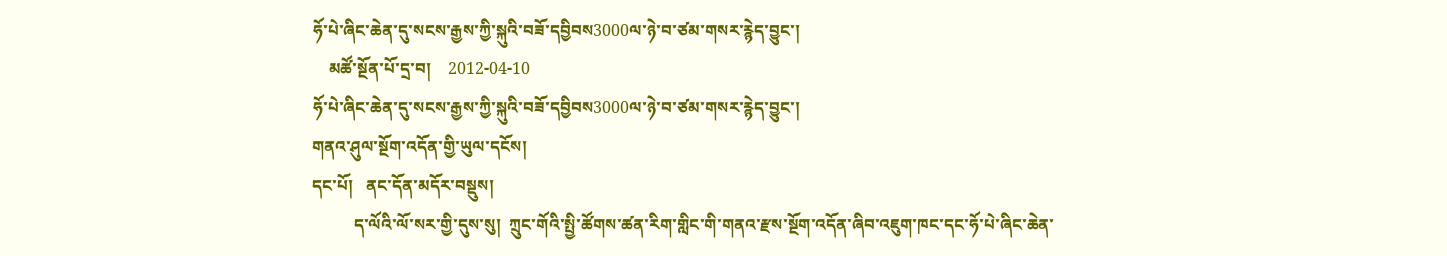ཧོ་པེ་ཞིང་ཆེན་དུ་སངས་རྒྱས་ཀྱི་སྐུའི་བཟོ་དབྱིབས3000ལ་ཉེ་བ་ཙམ་གསར་རྙེད་བྱུང་།
    མཚོ་སྔོན་པོ་དྲ་བ།    2012-04-10
ཧོ་པེ་ཞིང་ཆེན་དུ་སངས་རྒྱས་ཀྱི་སྐུའི་བཟོ་དབྱིབས3000ལ་ཉེ་བ་ཙམ་གསར་རྙེད་བྱུང་།
གནའ་ཤུལ་སྔོག་འདོན་གྱི་ཡུལ་དངོས།
དང་པོ།   ནང་དོན་མདོར་བསྡུས།
          ད་ལོའི་ལོ་སར་གྱི་དུས་སུ།  ཀྲུང་གོའི་སྤྱི་ཚོགས་ཚན་རིག་གླིང་གི་གནའ་རྫས་སྔོག་འདོན་ཞིབ་འཇུག་ཁང་དང་ཧོ་པེ་ཞིང་ཆེན་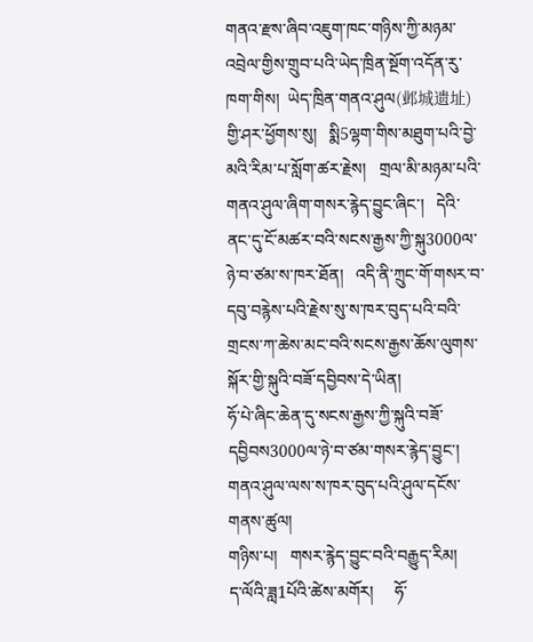གནའ་རྫས་ཞིབ་འཇུག་ཁང་གཉིས་ཀྱི་མཉམ་འབྲེལ་གྱིས་གྲུབ་པའི་ཡེད་ཁྲིན་སྔོག་འདོན་རུ་ཁག་གིས།  ཡེད་ཁྲིན་གནའ་ཤུལ(邺城遗址) གྱི་ཤར་ཕྱོགས་སུ།   སྨི5ལྷག་གིས་མཐུག་པའི་བྱེ་མའི་རིམ་པ་སློག་ཚར་རྗེས།   གྲལ་མི་མཉམ་པའི་གནའ་ཤུལ་ཞིག་གསར་རྙེད་བྱུང་ཞིང་།   དེའི་ནང་དུ་ངོ་མཚར་བའི་སངས་རྒྱས་ཀྱི་སྐུ3000ལ་ཉེ་བ་ཙམ་ས་ཁར་ཐོན།   འདི་ནི་ཀྲུང་གོ་གསར་བ་དབུ་བརྙེས་པའི་རྗེས་སུ་ས་ཁར་བུད་པའི་བའི་གྲངས་ཀ་ཆེས་མང་བའི་སངས་རྒྱས་ཆོས་ལུགས་སྐོར་གྱི་སྐུའི་བཟོ་དབྱིབས་དེ་ཡིན།
ཧོ་པེ་ཞིང་ཆེན་དུ་སངས་རྒྱས་ཀྱི་སྐུའི་བཟོ་དབྱིབས3000ལ་ཉེ་བ་ཙམ་གསར་རྙེད་བྱུང་།
གནའ་ཤུལ་ལས་ས་ཁར་བུད་པའི་ཤུལ་དངོས་གནས་ཚུལ།
གཉིས་པ།   གསར་རྙེད་བྱུང་བའི་བརྒྱུད་རིམ།          ད་ལོའི་ཟླ1པོའི་ཚེས་མགོར།     ཧོ་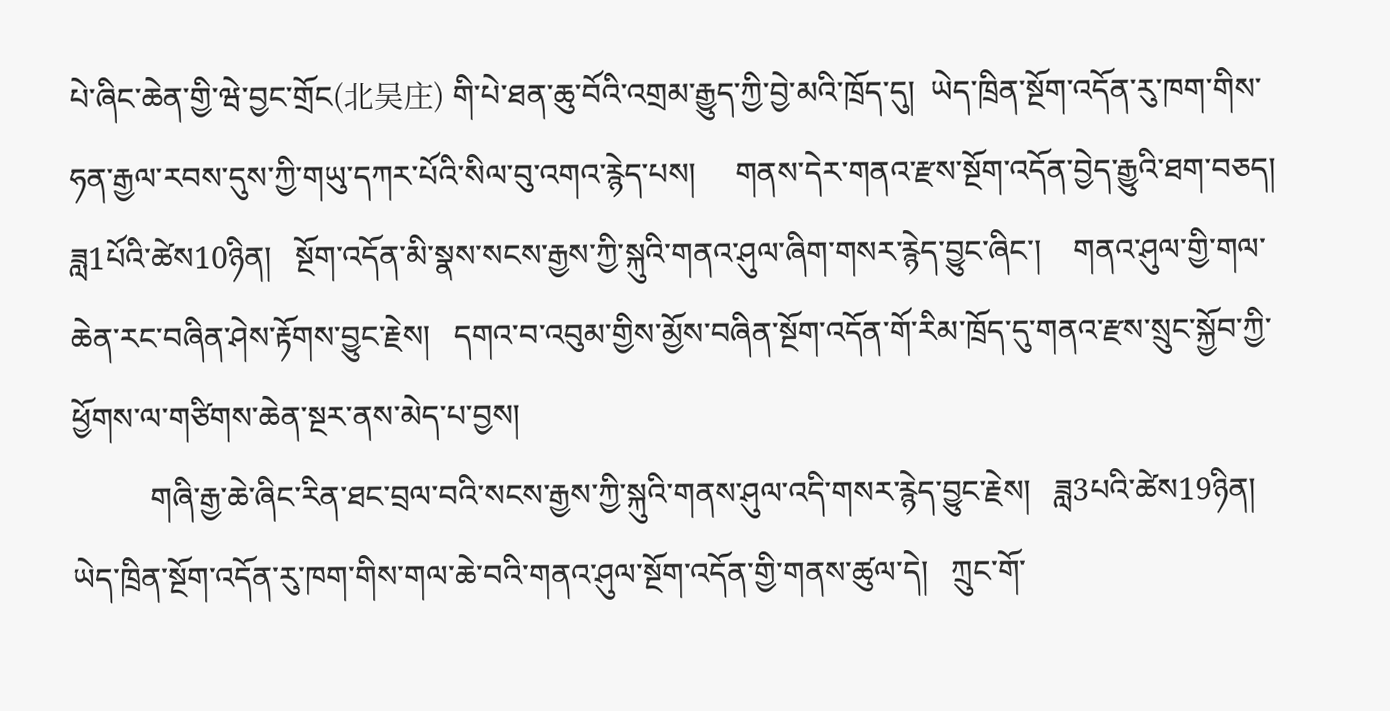པེ་ཞིང་ཆེན་གྱི་ཝེ་བྱང་གྲོང(北吴庄) གི་པེ་ཐན་ཆུ་བོའི་འགྲམ་རྒྱུད་ཀྱི་བྱེ་མའི་ཁྲོད་དུ།  ཡེད་ཁྲིན་སྔོག་འདོན་རུ་ཁག་གིས་ཧན་རྒྱལ་རབས་དུས་ཀྱི་གཡུ་དཀར་པོའི་སིལ་བུ་འགའ་རྙེད་པས།     གནས་དེར་གནའ་རྫས་སྔོག་འདོན་བྱེད་རྒྱུའི་ཐག་བཅད།    ཟླ1པོའི་ཚེས10ཉིན།   སྔོག་འདོན་མི་སྣས་སངས་རྒྱས་ཀྱི་སྐུའི་གནའ་ཤུལ་ཞིག་གསར་རྙེད་བྱུང་ཞིང་།    གནའ་ཤུལ་གྱི་གལ་ཆེན་རང་བཞིན་ཤེས་རྟོགས་བྱུང་རྗེས།   དགའ་བ་འབུམ་གྱིས་མྱོས་བཞིན་སྔོག་འདོན་གོ་རིམ་ཁྲོད་དུ་གནའ་རྫས་སྲུང་སྐྱོབ་ཀྱི་ཕྱོགས་ལ་གཙིགས་ཆེན་སྔར་ནས་མེད་པ་བྱས།
          གཞི་རྒྱ་ཆེ་ཞིང་རིན་ཐང་བྲལ་བའི་སངས་རྒྱས་ཀྱི་སྐུའི་གནས་ཤུལ་འདི་གསར་རྙེད་བྱུང་རྗེས།   ཟླ3པའི་ཚེས19ཉིན།   ཡེད་ཁྲིན་སྔོག་འདོན་རུ་ཁག་གིས་གལ་ཆེ་བའི་གནའ་ཤུལ་སྔོག་འདོན་གྱི་གནས་ཚུལ་དེ།   ཀྲུང་གོ་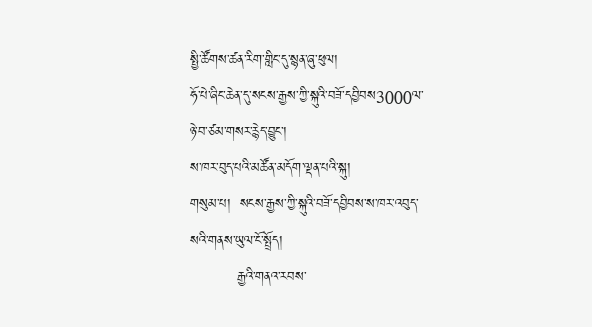སྤྱི་ཚོགས་ཚན་རིག་གླིང་དུ་སྙན་ཞུ་ཕུལ།
ཧོ་པེ་ཞིང་ཆེན་དུ་སངས་རྒྱས་ཀྱི་སྐུའི་བཟོ་དབྱིབས3000ལ་ཉེ་བ་ཙམ་གསར་རྙེད་བྱུང་།
ས་ཁར་བུད་པའི་མཚོན་མདོག་ལྡན་པའི་སྐུ།
གསུམ་པ།  སངས་རྒྱས་ཀྱི་སྐུའི་བཟོ་དབྱིབས་ས་ཁར་འབུད་སའི་གནས་ཡུལ་ངོ་སྤྲོད།
          རྒྱའི་གནའ་རབས་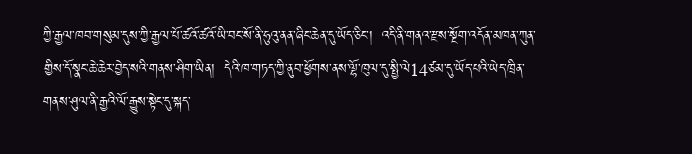ཀྱི་རྒྱལ་ཁབ་གསུམ་དུས་ཀྱི་རྒྱལ་པོ་ཚའོ་ཚའོ་ཡི་བང་སོ་ནི་ཧུའུ་ནན་ཞིང་ཆེན་དུ་ཡོད་ཅིང་།  འདི་ནི་གནའ་རྫས་སྔོག་འདོན་མཁན་ཀུན་གྱིས་དོ་སྣང་ཆེ་ཆེར་བྱེད་སའི་གནས་ཤིག་ཡིན།  དེའི་ཁ་གཏད་ཀྱི་ནུབ་ཕྱོགས་ནས་ལྷོ་ཁུལ་དུ་སྤྱི་ལེ14ཙམ་དུ་ཡོད་པའི་ཡེད་ཁྲིན་གནས་ཤུལ་ནི་རྒྱའི་ལོ་རྒྱུས་སྟེང་དུ་སྐད་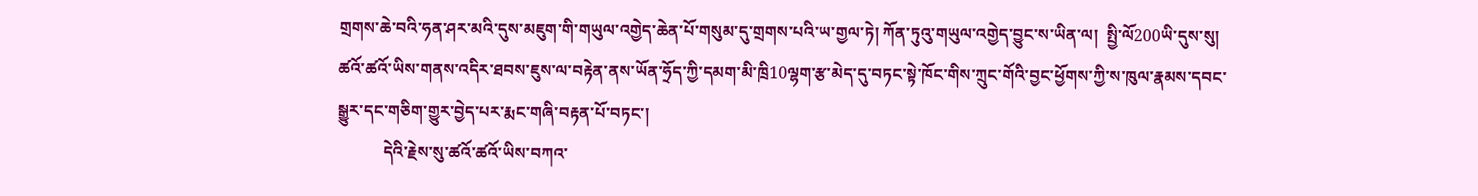གྲགས་ཆེ་བའི་ཧན་ཤར་མའི་དུས་མཇུག་གི་གཡུལ་འགྱེད་ཆེན་པོ་གསུམ་དུ་གྲགས་པའི་ཡ་གྱལ་ཏེ། ཀོན་ཏུའུ་གཡུལ་འགྱེད་བྱུང་ས་ཡིན་ལ།  སྤྱི་ལོ200ཡི་དུས་སུ།  ཚའོ་ཚའོ་ཡིས་གནས་འདིར་ཐབས་ཇུས་ལ་བརྟེན་ནས་ཡོན་ཧྲོད་ཀྱི་དམག་མི་ཁྲི10ལྷག་རྩ་མེད་དུ་བཏང་སྟེ་ཁོང་གིས་ཀྲུང་གོའི་བྱང་ཕྱོགས་ཀྱི་ས་ཁུལ་རྣམས་དབང་སྒྱུར་དང་གཅིག་གྱུར་བྱེད་པར་རྨང་གཞི་བརྟན་པོ་བཏང་།
           དེའི་རྗེས་སུ་ཚའོ་ཚའོ་ཡིས་བཀའ་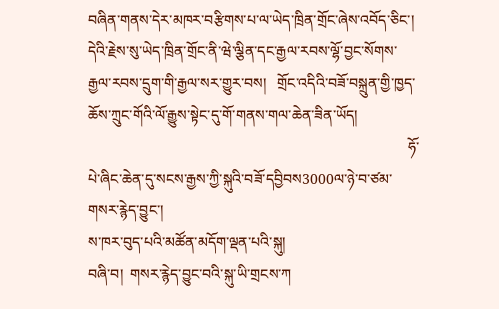བཞིན་གནས་དེར་མཁར་བརྩིགས་པ་ལ་ཡེད་ཁྲིན་གྲོང་ཞེས་འབོད་ཅིང་།  དེའི་རྗེས་སུ་ཡེད་ཁྲིན་གྲོང་ནི་ཝེ་ལྕིན་དང་རྒྱལ་རབས་ལྷོ་བྱང་སོགས་རྒྱལ་རབས་དྲུག་གི་རྒྱལ་སར་གྱུར་བས།   གྲོང་འདིའི་བཟོ་བསྐྲུན་གྱི་ཁྱད་ཆོས་ཀྲུང་གོའི་ལོ་རྒྱུས་སྟེང་དུ་གོ་གནས་གལ་ཆེན་ཟིན་ཡོད།
                                                                                        ཧོ་པེ་ཞིང་ཆེན་དུ་སངས་རྒྱས་ཀྱི་སྐུའི་བཟོ་དབྱིབས3000ལ་ཉེ་བ་ཙམ་གསར་རྙེད་བྱུང་།
ས་ཁར་བུད་པའི་མཚོན་མདོག་ལྡན་པའི་སྐུ།
བཞི་བ།  གསར་རྙེད་བྱུང་བའི་སྐུ་ཡི་གྲངས་ཀ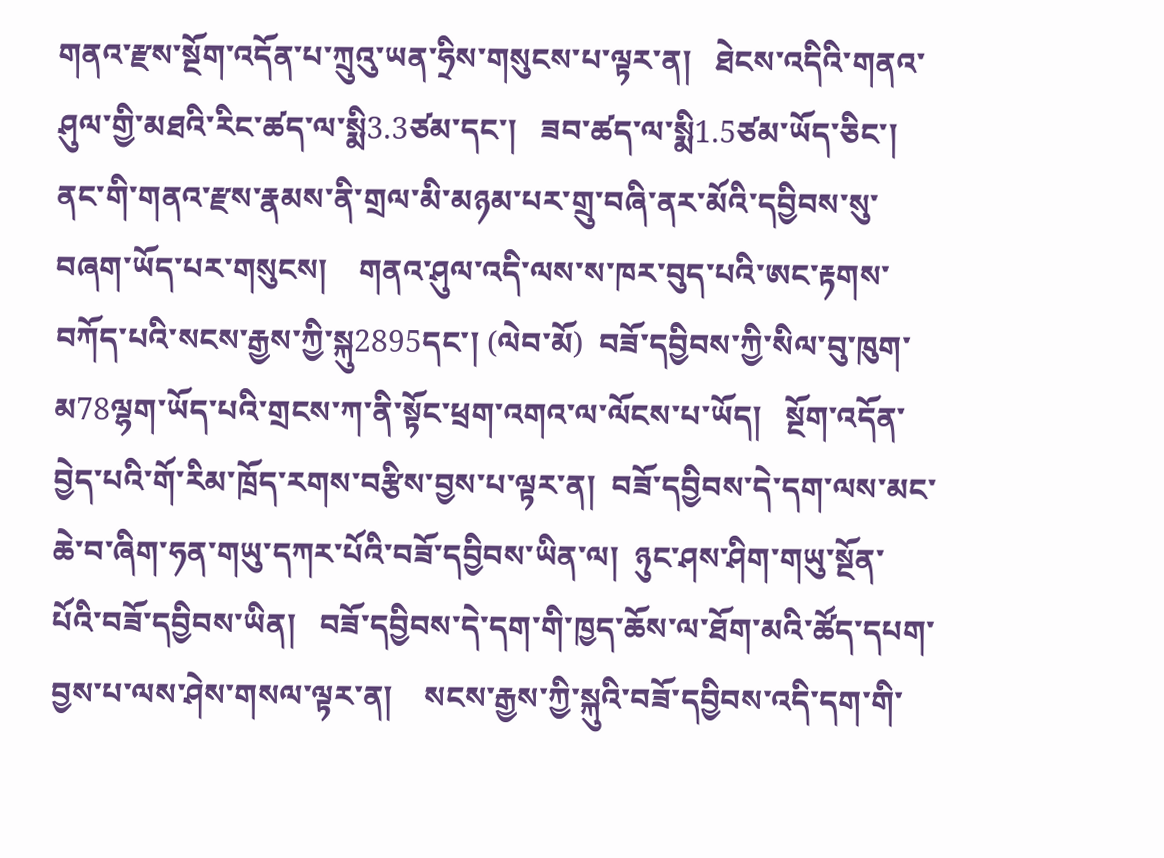གནའ་རྫས་སྔོག་འདོན་པ་ཀྲུའུ་ཡན་ཧྲིས་གསུངས་པ་ལྟར་ན།   ཐེངས་འདིའི་གནའ་ཤུལ་གྱི་མཐའི་རིང་ཚད་ལ་སྨི3.3ཙམ་དང་།   ཟབ་ཚད་ལ་སྨི1.5ཙམ་ཡོད་ཅིང་།   ནང་གི་གནའ་རྫས་རྣམས་ནི་གྲལ་མི་མཉམ་པར་གྲུ་བཞི་ནར་མོའི་དབྱིབས་སུ་བཞག་ཡོད་པར་གསུངས།    གནའ་ཤུལ་འདི་ལས་ས་ཁར་བུད་པའི་ཨང་རྟགས་བཀོད་པའི་སངས་རྒྱས་ཀྱི་སྐུ2895དང་། (ལེབ་མོ)  བཟོ་དབྱིབས་ཀྱི་སིལ་བུ་ཁུག་མ78ལྷག་ཡོད་པའི་གྲངས་ཀ་ནི་སྟོང་ཕྲག་འགའ་ལ་ལོངས་པ་ཡོད།   སྔོག་འདོན་བྱེད་པའི་གོ་རིམ་ཁྲོད་རགས་བརྩིས་བྱས་པ་ལྟར་ན།  བཟོ་དབྱིབས་དེ་དག་ལས་མང་ཆེ་བ་ཞིག་ཧན་གཡུ་དཀར་པོའི་བཟོ་དབྱིབས་ཡིན་ལ།  ཉུང་ཤས་ཤིག་གཡུ་སྔོན་པོའི་བཟོ་དབྱིབས་ཡིན།   བཟོ་དབྱིབས་དེ་དག་གི་ཁྱད་ཆོས་ལ་ཐོག་མའི་ཚོད་དཔག་བྱས་པ་ལས་ཤེས་གསལ་ལྟར་ན།    སངས་རྒྱས་ཀྱི་སྐུའི་བཟོ་དབྱིབས་འདི་དག་གི་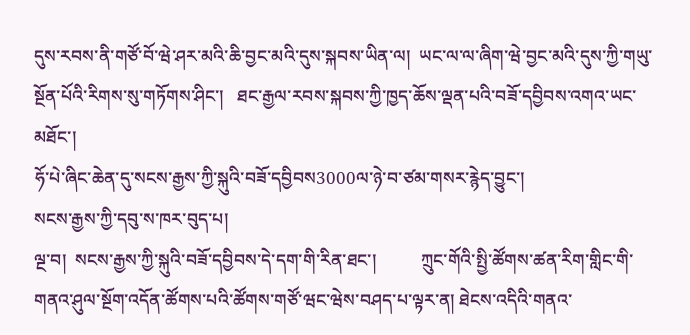དུས་རབས་ནི་གཙོ་བོ་ཝེ་ཤར་མའི་ཆི་བྱང་མའི་དུས་སྐབས་ཡིན་ལ།  ཡང་ལ་ལ་ཞིག་ཝེ་བྱང་མའི་དུས་ཀྱི་གཡུ་སྔོན་པོའི་རིགས་སུ་གཏོགས་ཤིང་།   ཐང་རྒྱལ་རབས་སྐབས་ཀྱི་ཁྱད་ཆོས་ལྡན་པའི་བཟོ་དབྱིབས་འགའ་ཡང་མཐོང་།
ཧོ་པེ་ཞིང་ཆེན་དུ་སངས་རྒྱས་ཀྱི་སྐུའི་བཟོ་དབྱིབས3000ལ་ཉེ་བ་ཙམ་གསར་རྙེད་བྱུང་།
སངས་རྒྱས་ཀྱི་དབུ་ས་ཁར་བུད་པ།
ལྔ་བ།  སངས་རྒྱས་ཀྱི་སྐུའི་བཟོ་དབྱིབས་དེ་དག་གི་རིན་ཐང་།          ཀྲུང་གོའི་སྤྱི་ཚོགས་ཚན་རིག་གླིང་གི་གནའ་ཤུལ་སྔོག་འདོན་ཚོགས་པའི་ཚོགས་གཙོ་ཝང་ཝེས་བཤད་པ་ལྟར་ན། ཐེངས་འདིའི་གནའ་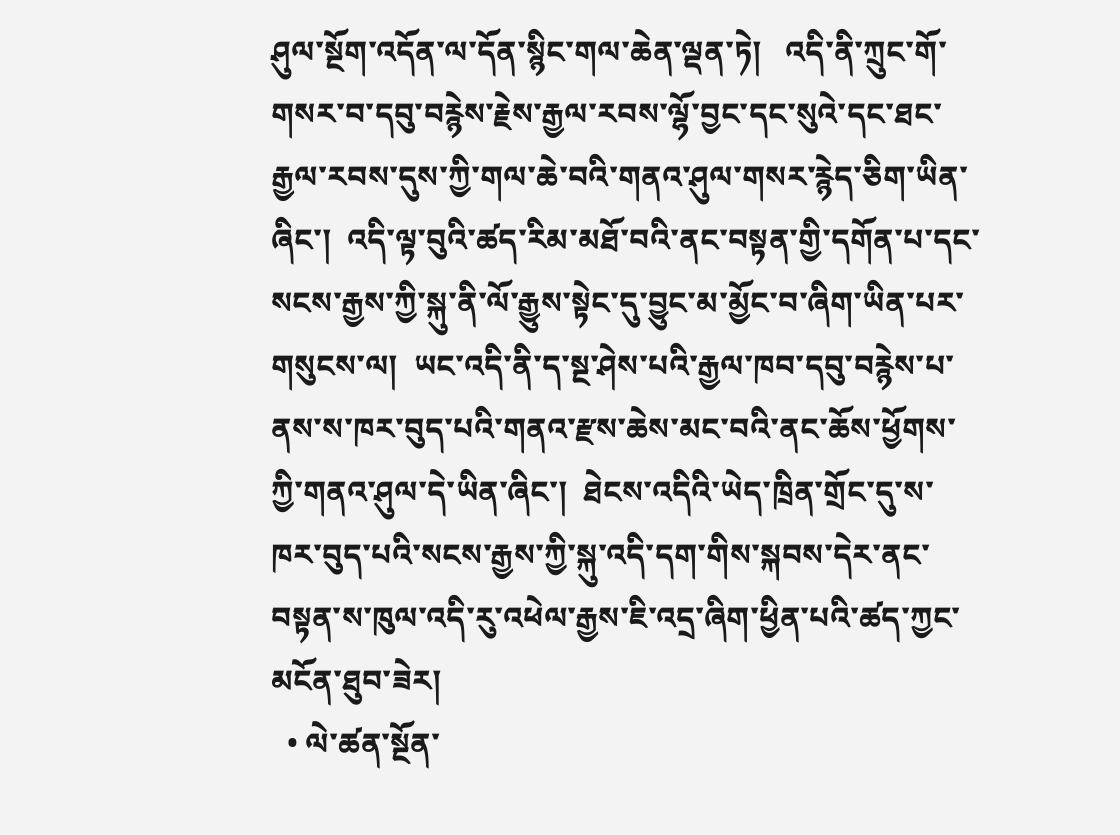ཤུལ་སྔོག་འདོན་ལ་དོན་སྙིང་གལ་ཆེན་ལྡན་ཏེ།   འདི་ནི་ཀྲུང་གོ་གསར་བ་དབུ་བརྙེས་རྗེས་རྒྱལ་རབས་ལྷོ་བྱང་དང་སུའེ་དང་ཐང་རྒྱལ་རབས་དུས་ཀྱི་གལ་ཆེ་བའི་གནའ་ཤུལ་གསར་རྙེད་ཅིག་ཡིན་ཞིང་།  འདི་ལྟ་བུའི་ཚད་རིམ་མཐོ་བའི་ནང་བསྟན་གྱི་དགོན་པ་དང་སངས་རྒྱས་ཀྱི་སྐུ་ནི་ལོ་རྒྱུས་སྟེང་དུ་བྱུང་མ་མྱོང་བ་ཞིག་ཡིན་པར་གསུངས་ལ།  ཡང་འདི་ནི་ད་སྔ་ཤེས་པའི་རྒྱལ་ཁབ་དབུ་བརྙེས་པ་ནས་ས་ཁར་བུད་པའི་གནའ་རྫས་ཆེས་མང་བའི་ནང་ཆོས་ཕྱོགས་ཀྱི་གནའ་ཤུལ་དེ་ཡིན་ཞིང་།  ཐེངས་འདིའི་ཡེད་ཁྲིན་གྲོང་དུ་ས་ཁར་བུད་པའི་སངས་རྒྱས་ཀྱི་སྐུ་འདི་དག་གིས་སྐབས་དེར་ནང་བསྟན་ས་ཁུལ་འདི་རུ་འཕེལ་རྒྱས་ཇི་འདྲ་ཞིག་ཕྱིན་པའི་ཚད་ཀྱང་མངོན་ཐུབ་ཟེར།
  • ལེ་ཚན་སྔོན་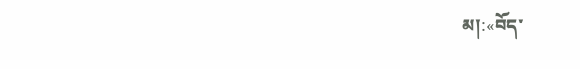མ།:«བོད་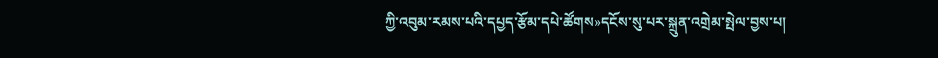ཀྱི་འབུམ་རམས་པའི་དཔྱད་རྩོམ་དཔེ་ཚོགས»དངོས་སུ་པར་སྐྲུན་འགྲེམ་སྤེལ་བྱས་པ།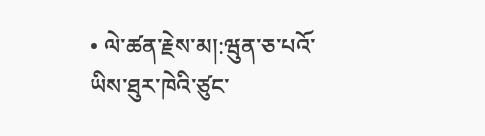• ལེ་ཚན་རྗེས་མ།:ཝུན་ཅ་པའོ་ཡིས་ཐུར་ཁེའི་ཙུང་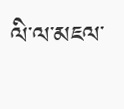ལི་ལ་མཇལ་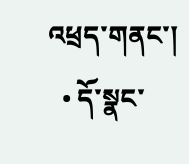འཕྲད་གནང་།
  • དོ་སྣང་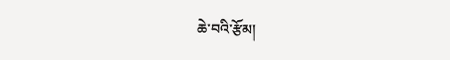ཆེ་བའི་རྩོམ།